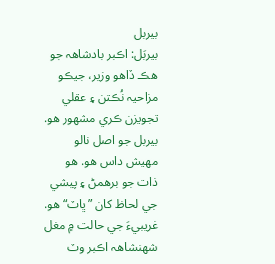بيربل
بيربَل: اڪبر بادشاھہ جو هڪ ڏاهو وزير، جيڪو مزاحيہ نُڪتن ۽ عقلي تجويزن ڪري مشھور هو. بيربل جو اصل نالو مهيش داس هو. هو ذات جو برهمڻ ۽ پيشي جي لحاظ کان ”ڀاٽ“ هو. غريبيءَ جي حالت ۾ مغل شهنشاھہ اڪبر وٽ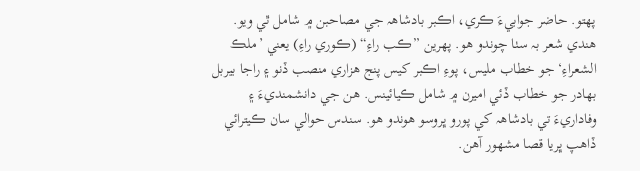پهتو. حاضر جوابيءَ ڪري، اڪبر بادشاھہ جي مصاحبن ۾ شامل ٿي ويو. هندي شعر بہ سٺا چوندو هو. پهرين ”ڪب راءِ“ (ڪوري راءِ) يعني ’ملڪ الشعراءِ‘ جو خطاب مليس، پوءِ اڪبر کيس پنج هزاري منصب ڏنو ۽ راجا بيربل بھادر جو خطاب ڏئي اميرن ۾ شامل ڪيائينس. هن جي دانشمنديءَ ۽ وفاداريءَ تي بادشاھہ کي پورو ڀروسو هوندو هو. سندس حوالي سان ڪيترائي ڏاهپ ڀريا قصا مشھور آهن.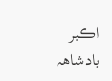اڪبر بادشاھہ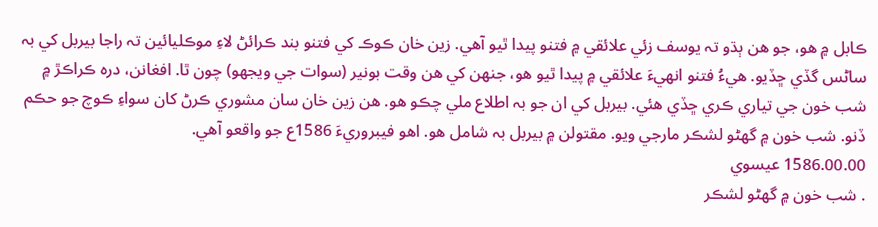ڪابل ۾ هو، جو هن ٻڌو تہ يوسف زئي علائقي ۾ فتنو پيدا ٿيو آهي. زين خان ڪوڪ کي فتنو بند ڪرائڻ لاءِ موڪليائين تہ راجا بيربل کي بہ ساڻس گڏي ڇڏيو. هيءُ فتنو انهيءَ علائقي ۾ پيدا ٿيو هو، جنهن کي هن وقت بونير (سوات جي ويجهو) چون ٿا. افغانن، دره ڪراڪڙ ۾ شب خون جي تياري ڪري ڇڏي هئي. بيربل کي ان جو بہ اطلاع ملي چڪو هو. هن زين خان سان مشوري ڪرڻ کان سواءِ ڪوچ جو حڪم ڏنو. شب خون ۾ گهڻو لشڪر مارجي ويو. مقتولن ۾ بيربل بہ شامل هو. اهو فيبروريءَ 1586ع جو واقعو آهي.
1586.00.00 عيسوي
. شب خون ۾ گهڻو لشڪر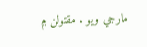مارجي ويو . مقتولن ۾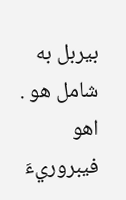بيربل به شامل هو . اهو فيبروريءَ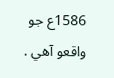1586ع جو واقعو آهي .